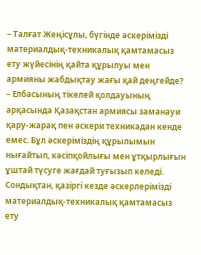– Талғат Жеңісұлы, бүгінде әскерімізді материалдық-техникалық қамтамасыз ету жүйесінің қайта құрылуы мен армияны жабдықтау жағы қай деңгейде?
– Елбасының тікелей қолдауының арқасында Қазақстан армиясы заманауи қару-жарақ пен әскери техникадан кенде емес. Бұл әскеріміздің құрылымын нығайтып, кәсіпқойлығы мен ұтқырлығын ұштай түсуге жағдай туғызып келеді. Сондықтан, қазіргі кезде әскерлерімізді материалдық-техникалық қамтамасыз ету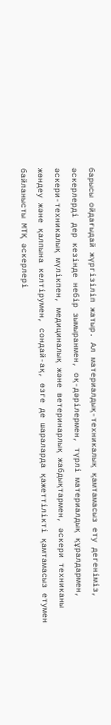барысы ойдағыдай жүргізіліп жатыр. Ал материалдық-техникалық қамтамасыз ету дегеніміз, әскерлерді дер кезінде небір зымыранмен, оқ-дәрілермен, түрлі материалдық құралдармен, әскери-техникалық мүлікпен, медициналық және ветеринарлық жабдықтармен, әскери техниканы жөндеу және қалпына келтірумен, сондай-ақ, өзге де шараларда қажеттілікті қамтамасыз етумен байланысты МТҚ әскерлері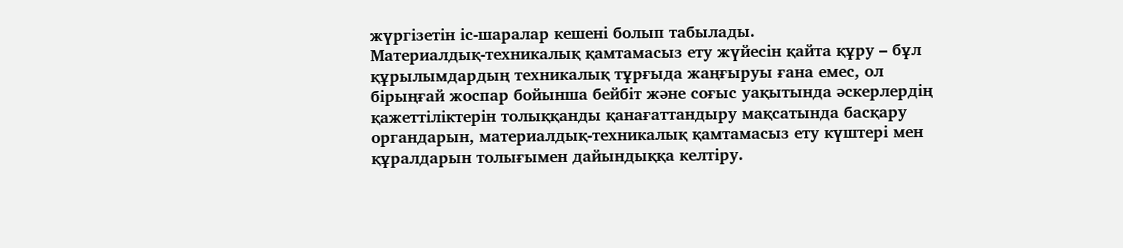жүргізетін іс-шаралар кешені болып табылады.
Материалдық-техникалық қамтамасыз ету жүйесін қайта құру – бұл құрылымдардың техникалық тұрғыда жаңғыруы ғана емес, ол бірыңғай жоспар бойынша бейбіт және соғыс уақытында әскерлердің қажеттіліктерін толыққанды қанағаттандыру мақсатында басқару органдарын, материалдық-техникалық қамтамасыз ету күштері мен құралдарын толығымен дайындыққа келтіру.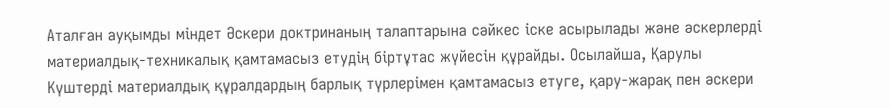Аталған ауқымды міндет Әскери доктринаның талаптарына сәйкес іске асырылады және әскерлерді материалдық-техникалық қамтамасыз етудің біртұтас жүйесін құрайды. Осылайша, Қарулы Күштерді материалдық құралдардың барлық түрлерімен қамтамасыз етуге, қару-жарақ пен әскери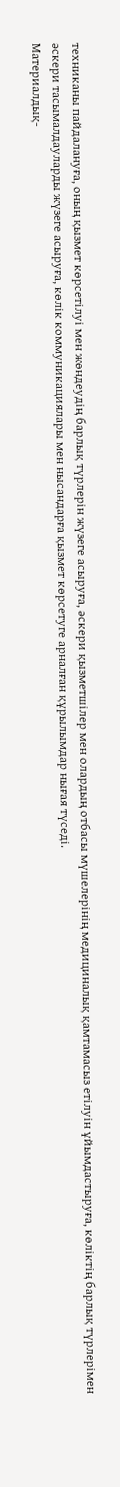техниканы пайдалануға, оның қызмет көрсетілуі мен жөндеудің барлық түрлерін жүзеге асыруға, әскери қызметшілер мен олардың отбасы мүшелерінің медициналық қамтамасыз етілуін ұйымдастыруға, көліктің барлық түрлерімен әскери тасымалдауларды жүзеге асыруға, көлік коммуникациялары мен нысандарға қызмет көрсетуге арналған құрылымдар нығая түседі.
Материалдық-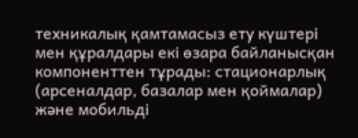техникалық қамтамасыз ету күштері мен құралдары екі өзара байланысқан компоненттен тұрады: стационарлық (арсеналдар, базалар мен қоймалар) және мобильді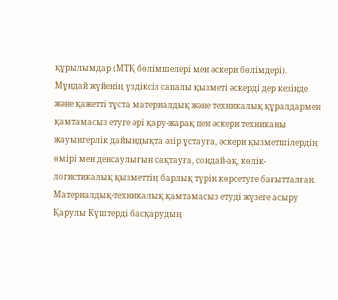құрылымдар (МТҚ бөлімшелері мен әскери бөлімдері). Мұндай жүйенің үздіксіз сапалы қызметі әскерді дер кезінде және қажетті тұста материалдық және техникалық құралдармен қамтамасыз етуге әрі қару-жарақ пен әскери техниканы жауынгерлік дайындықта әзір ұстауға, әскери қызметшілердің өмірі мен денсаулығын сақтауға, сондай-ақ, көлік-логистикалық қызметтің барлық түрін көрсетуге бағытталған.
Материалдық-техникалық қамтамасыз етуді жүзеге асыру Қарулы Күштерді басқарудың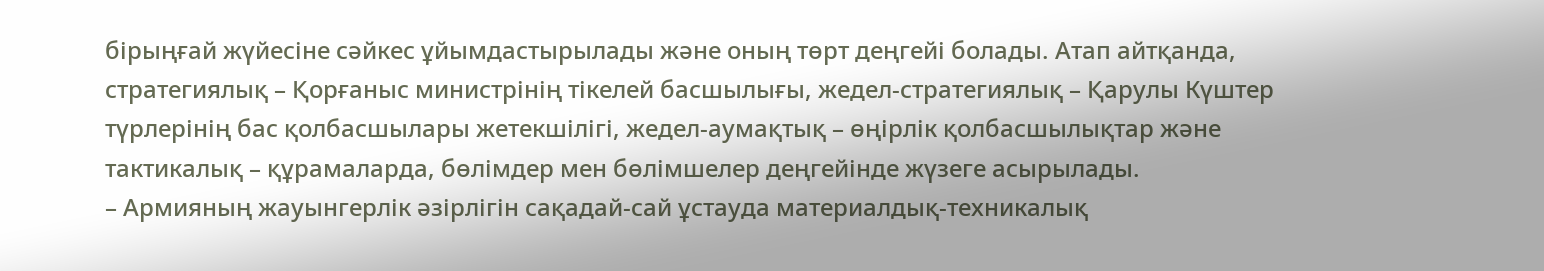бірыңғай жүйесіне сәйкес ұйымдастырылады және оның төрт деңгейі болады. Атап айтқанда, стратегиялық – Қорғаныс министрінің тікелей басшылығы, жедел-стратегиялық – Қарулы Күштер түрлерінің бас қолбасшылары жетекшілігі, жедел-аумақтық – өңірлік қолбасшылықтар және тактикалық – құрамаларда, бөлімдер мен бөлімшелер деңгейінде жүзеге асырылады.
– Армияның жауынгерлік әзірлігін сақадай-сай ұстауда материалдық-техникалық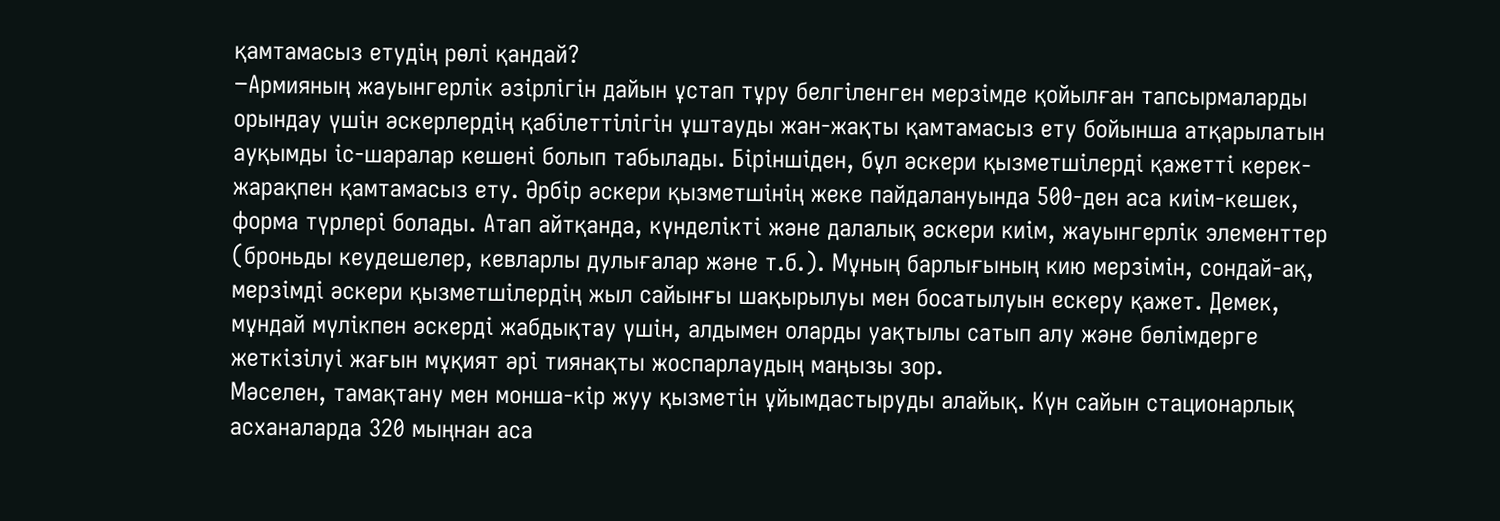қамтамасыз етудің рөлі қандай?
−Армияның жауынгерлік әзірлігін дайын ұстап тұру белгіленген мерзімде қойылған тапсырмаларды орындау үшін әскерлердің қабілеттілігін ұштауды жан-жақты қамтамасыз ету бойынша атқарылатын ауқымды іс-шаралар кешені болып табылады. Біріншіден, бұл әскери қызметшілерді қажетті керек-жарақпен қамтамасыз ету. Әрбір әскери қызметшінің жеке пайдалануында 500-ден аса киім-кешек, форма түрлері болады. Атап айтқанда, күнделікті және далалық әскери киім, жауынгерлік элементтер (броньды кеудешелер, кевларлы дулығалар және т.б.). Мұның барлығының кию мерзімін, сондай-ақ, мерзімді әскери қызметшілердің жыл сайынғы шақырылуы мен босатылуын ескеру қажет. Демек, мұндай мүлікпен әскерді жабдықтау үшін, алдымен оларды уақтылы сатып алу және бөлімдерге жеткізілуі жағын мұқият әрі тиянақты жоспарлаудың маңызы зор.
Мәселен, тамақтану мен монша-кір жуу қызметін ұйымдастыруды алайық. Күн сайын стационарлық асханаларда 320 мыңнан аса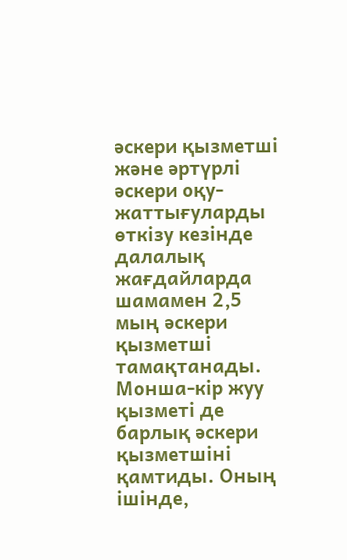әскери қызметші және әртүрлі әскери оқу-жаттығуларды өткізу кезінде далалық жағдайларда шамамен 2,5 мың әскери қызметші тамақтанады. Монша-кір жуу қызметі де барлық әскери қызметшіні қамтиды. Оның ішінде,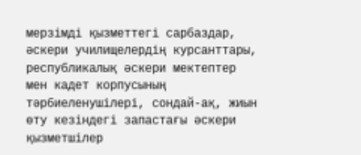мерзімді қызметтегі сарбаздар, әскери училищелердің курсанттары, республикалық әскери мектептер мен кадет корпусының тәрбиеленушілері, сондай-ақ, жиын өту кезіндегі запастағы әскери қызметшілер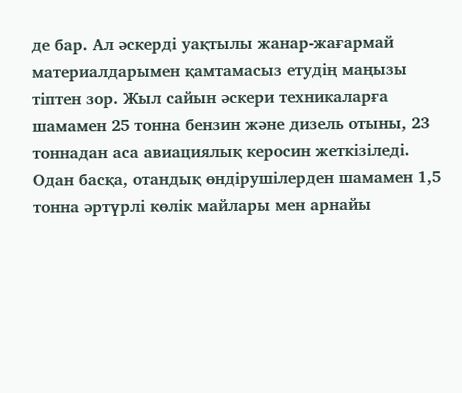де бар. Ал әскерді уақтылы жанар-жағармай материалдарымен қамтамасыз етудің маңызы тіптен зор. Жыл сайын әскери техникаларға шамамен 25 тонна бензин және дизель отыны, 23 тоннадан аса авиациялық керосин жеткізіледі. Одан басқа, отандық өндірушілерден шамамен 1,5 тонна әртүрлі көлік майлары мен арнайы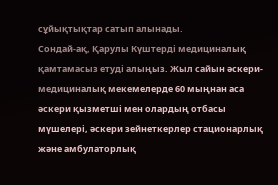сұйықтықтар сатып алынады.
Сондай-ақ, Қарулы Күштерді медициналық қамтамасыз етуді алыңыз. Жыл сайын әскери-медициналық мекемелерде 60 мыңнан аса әскери қызметші мен олардың отбасы мүшелері, әскери зейнеткерлер стационарлық және амбулаторлық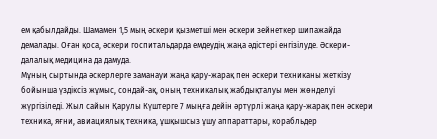ем қабылдайды. Шамамен 1,5 мың әскери қызметші мен әскери зейнеткер шипажайда демалады. Оған қоса, әскери госпитальдарда емдеудің жаңа әдістері енгізілуде. Әскери-далалық медицина да дамуда.
Мұның сыртында әскерлерге заманауи жаңа қару-жарақ пен әскери техниканы жеткізу бойынша үздіксіз жұмыс, сондай-ақ, оның техникалық жабдықталуы мен жөнделуі жүргізіледі. Жыл сайын Қарулы Күштерге 7 мыңға дейін әртүрлі жаңа қару-жарақ пен әскери техника, яғни, авиациялық техника, ұшқышсыз ұшу аппараттары, корабльдер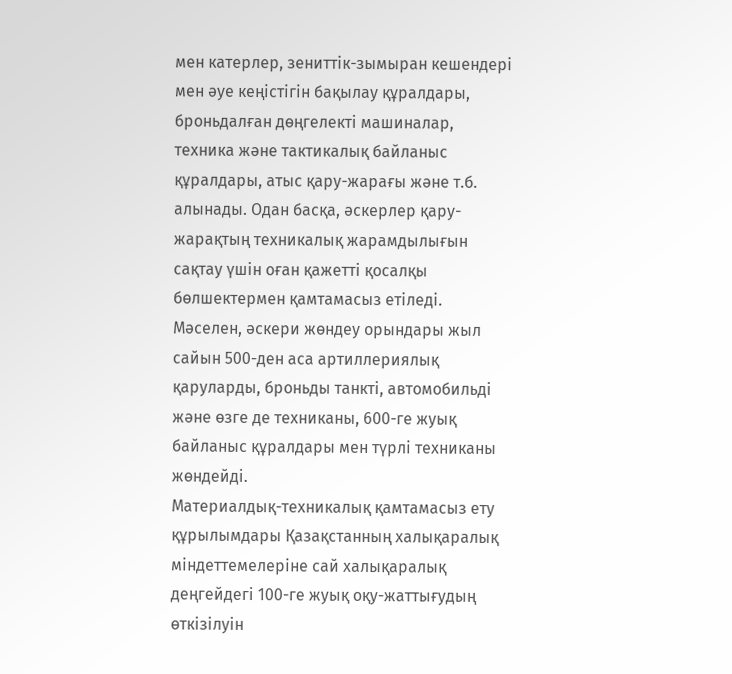мен катерлер, зениттік-зымыран кешендері мен әуе кеңістігін бақылау құралдары, броньдалған дөңгелекті машиналар, техника және тактикалық байланыс құралдары, атыс қару-жарағы және т.б. алынады. Одан басқа, әскерлер қару-жарақтың техникалық жарамдылығын сақтау үшін оған қажетті қосалқы бөлшектермен қамтамасыз етіледі. Мәселен, әскери жөндеу орындары жыл сайын 500-ден аса артиллериялық қаруларды, броньды танкті, автомобильді және өзге де техниканы, 600-ге жуық байланыс құралдары мен түрлі техниканы жөндейді.
Материалдық-техникалық қамтамасыз ету құрылымдары Қазақстанның халықаралық міндеттемелеріне сай халықаралық деңгейдегі 100-ге жуық оқу-жаттығудың өткізілуін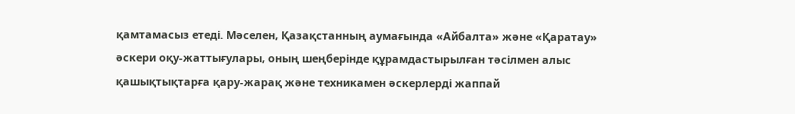қамтамасыз етеді. Мәселен, Қазақстанның аумағында «Айбалта» және «Қаратау» әскери оқу-жаттығулары, оның шеңберінде құрамдастырылған тәсілмен алыс қашықтықтарға қару-жарақ және техникамен әскерлерді жаппай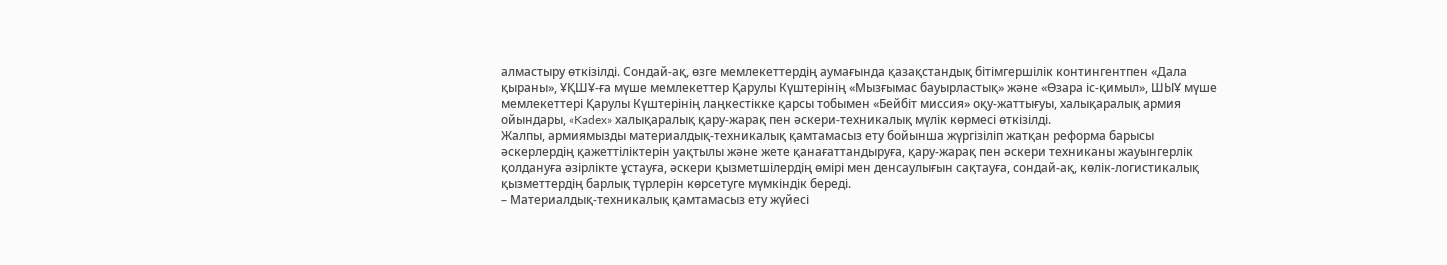алмастыру өткізілді. Сондай-ақ, өзге мемлекеттердің аумағында қазақстандық бітімгершілік контингентпен «Дала қыраны», ҰҚШҰ-ға мүше мемлекеттер Қарулы Күштерінің «Мызғымас бауырластық» және «Өзара іс-қимыл», ШЫҰ мүше мемлекеттері Қарулы Күштерінің лаңкестікке қарсы тобымен «Бейбіт миссия» оқу-жаттығуы, халықаралық армия ойындары, «Kadex» халықаралық қару-жарақ пен әскери-техникалық мүлік көрмесі өткізілді.
Жалпы, армиямызды материалдық-техникалық қамтамасыз ету бойынша жүргізіліп жатқан реформа барысы әскерлердің қажеттіліктерін уақтылы және жете қанағаттандыруға, қару-жарақ пен әскери техниканы жауынгерлік қолдануға әзірлікте ұстауға, әскери қызметшілердің өмірі мен денсаулығын сақтауға, сондай-ақ, көлік-логистикалық қызметтердің барлық түрлерін көрсетуге мүмкіндік береді.
– Материалдық-техникалық қамтамасыз ету жүйесі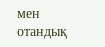мен отандық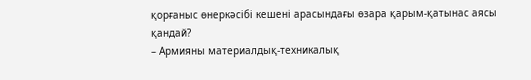қорғаныс өнеркәсібі кешені арасындағы өзара қарым-қатынас аясы қандай?
– Армияны материалдық-техникалық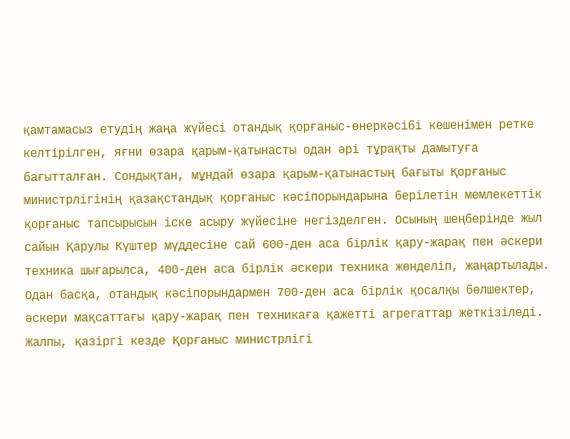қамтамасыз етудің жаңа жүйесі отандық қорғаныс-өнеркәсібі кешенімен ретке келтірілген, яғни өзара қарым-қатынасты одан әрі тұрақты дамытуға бағытталған. Сондықтан, мұндай өзара қарым-қатынастың бағыты Қорғаныс министрлігінің қазақстандық қорғаныс кәсіпорындарына берілетін мемлекеттік қорғаныс тапсырысын іске асыру жүйесіне негізделген. Осының шеңберінде жыл сайын Қарулы Күштер мүддесіне сай 600-ден аса бірлік қару-жарақ пен әскери техника шығарылса, 400-ден аса бірлік әскери техника жөнделіп, жаңартылады. Одан басқа, отандық кәсіпорындармен 700-ден аса бірлік қосалқы бөлшектер, әскери мақсаттағы қару-жарақ пен техникаға қажетті агрегаттар жеткізіледі.
Жалпы, қазіргі кезде Қорғаныс министрлігі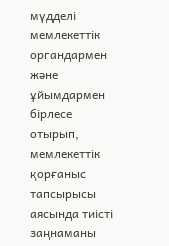мүдделі мемлекеттік органдармен және ұйымдармен бірлесе отырып, мемлекеттік қорғаныс тапсырысы аясында тиісті заңнаманы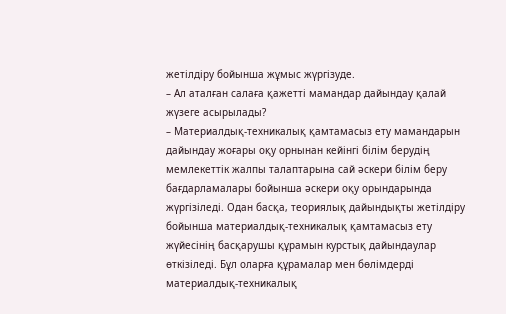жетілдіру бойынша жұмыс жүргізуде.
– Ал аталған салаға қажетті мамандар дайындау қалай жүзеге асырылады?
– Материалдық-техникалық қамтамасыз ету мамандарын дайындау жоғары оқу орнынан кейінгі білім берудің мемлекеттік жалпы талаптарына сай әскери білім беру бағдарламалары бойынша әскери оқу орындарында жүргізіледі. Одан басқа, теориялық дайындықты жетілдіру бойынша материалдық-техникалық қамтамасыз ету жүйесінің басқарушы құрамын курстық дайындаулар өткізіледі. Бұл оларға құрамалар мен бөлімдерді материалдық-техникалық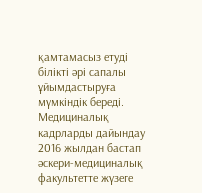қамтамасыз етуді білікті әрі сапалы ұйымдастыруға мүмкіндік береді. Медициналық кадрларды дайындау 2016 жылдан бастап әскери-медициналық факультетте жүзеге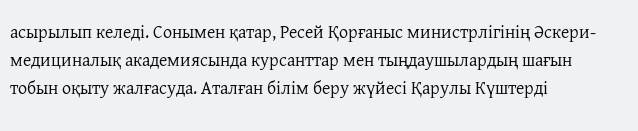асырылып келеді. Сонымен қатар, Ресей Қорғаныс министрлігінің Әскери-медициналық академиясында курсанттар мен тыңдаушылардың шағын тобын оқыту жалғасуда. Аталған білім беру жүйесі Қарулы Күштерді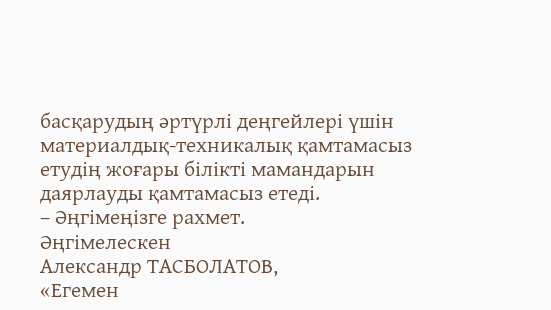басқарудың әртүрлі деңгейлері үшін материалдық-техникалық қамтамасыз етудің жоғары білікті мамандарын даярлауды қамтамасыз етеді.
– Әңгімеңізге рахмет.
Әңгімелескен
Александр ТАСБОЛАТОВ,
«Егемен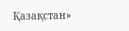Қазақстан»